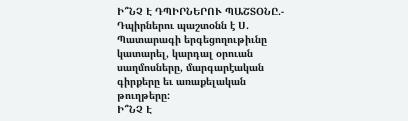Ի՞ՆՉ Է ԴՊԻՐՆԵՐՈՒ ՊԱՇՏՕՆԸ.-
Դպիրներու պաշտօնն է Ս. Պատարագի երգեցողութիւնը կատարել, կարդալ օրուան սաղմոսները, մարգարէական գիրքերը եւ առաքելական թուղթերը:
Ի՞ՆՉ Է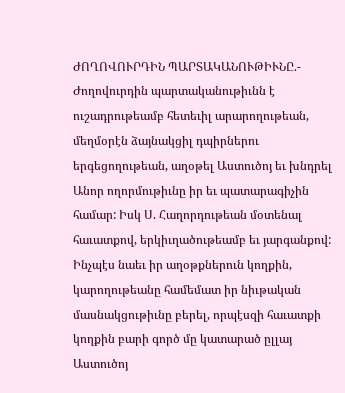ԺՈՂՈՎՈՒՐԴԻՆ ՊԱՐՏԱԿԱՆՈՒԹԻՒՆԸ.-
Ժողովուրդին պարտականութիւնն է ուշադրութեամբ հետեւիլ արարողութեան, մեղմօրէն ձայնակցիլ դպիրներու երգեցողութեան, աղօթել Աստուծոյ եւ խնդրել Անոր ողորմութիւնը իր եւ պատարագիչին համար: Իսկ Ս. Հաղորդութեան մօտենալ հաւատքով, երկիւղածութեամբ եւ յարգանքով: Ինչպէս նաեւ իր աղօթքներուն կողքին, կարողութեանը համեմատ իր նիւթական մասնակցութիւնը բերել, որպէսզի հաւատքի կողքին բարի գործ մը կատարած ըլլայ Աստուծոյ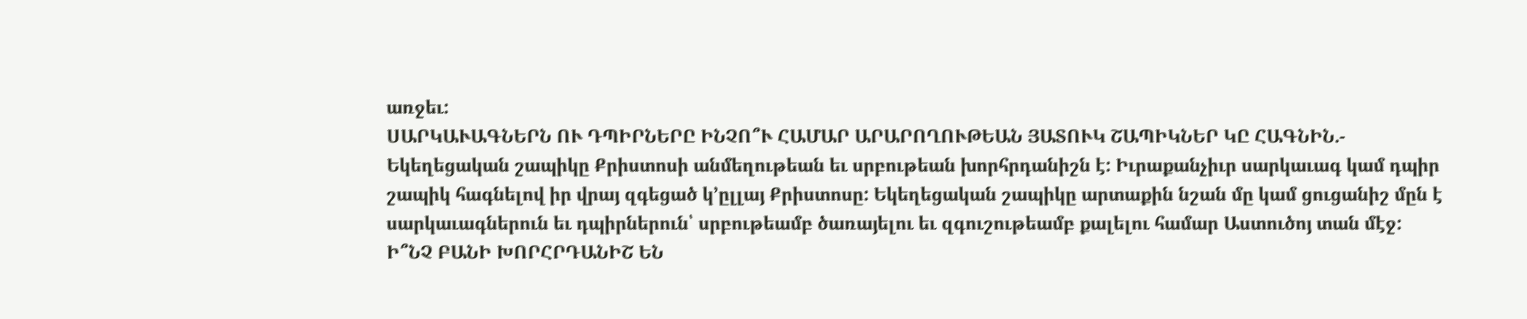առջեւ:
ՍԱՐԿԱՒԱԳՆԵՐՆ ՈՒ ԴՊԻՐՆԵՐԸ ԻՆՉՈ՞Ւ ՀԱՄԱՐ ԱՐԱՐՈՂՈՒԹԵԱՆ ՅԱՏՈՒԿ ՇԱՊԻԿՆԵՐ ԿԸ ՀԱԳՆԻՆ.-
Եկեղեցական շապիկը Քրիստոսի անմեղութեան եւ սրբութեան խորհրդանիշն է: Իւրաքանչիւր սարկաւագ կամ դպիր շապիկ հագնելով իր վրայ զգեցած կ’ըլլայ Քրիստոսը: Եկեղեցական շապիկը արտաքին նշան մը կամ ցուցանիշ մըն է սարկաւագներուն եւ դպիրներուն՝ սրբութեամբ ծառայելու եւ զգուշութեամբ քալելու համար Աստուծոյ տան մէջ:
Ի՞ՆՉ ԲԱՆԻ ԽՈՐՀՐԴԱՆԻՇ ԵՆ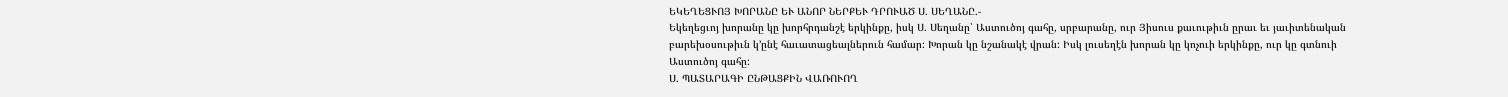ԵԿԵՂԵՑՒՈՅ ԽՈՐԱՆԸ ԵՒ ԱՆՈՐ ՆԵՐՔԵՒ ԴՐՈՒԱԾ Ս. ՍԵՂԱՆԸ.-
Եկեղեցւոյ խորանը կը խորհրդանշէ երկինքը, իսկ Ս. Սեղանը՝ Աստուծոյ գահը, սրբարանը, ուր Յիսուս քաւութիւն ըրաւ եւ յաւիտենական բարեխօսութիւն կ’ընէ հաւատացեալներուն համար: Խորան կը նշանակէ վրան: Իսկ լուսեղէն խորան կը կոչուի երկինքը, ուր կը գտնուի Աստուծոյ գահը:
Ս. ՊԱՏԱՐԱԳԻ ԸՆԹԱՑՔԻՆ ՎԱՌՈՒՈՂ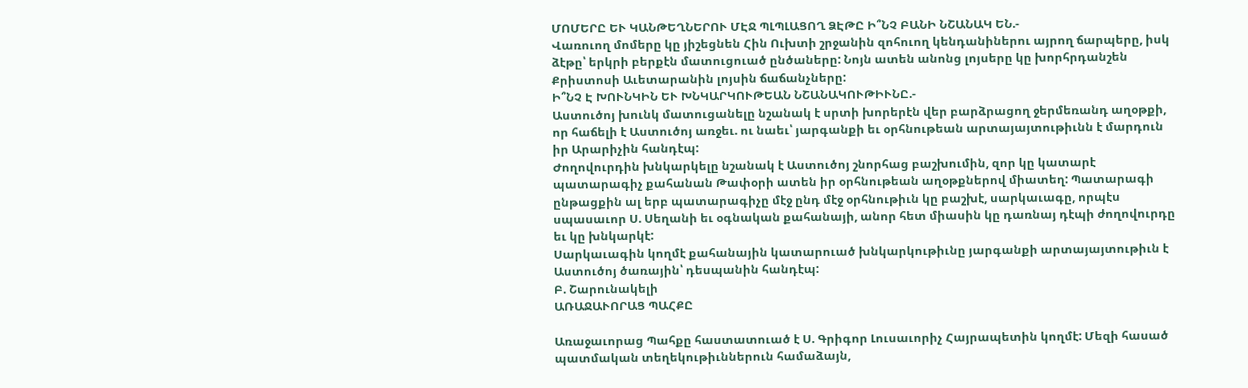ՄՈՄԵՐԸ ԵՒ ԿԱՆԹԵՂՆԵՐՈՒ ՄԷՋ ՊԼՊԼԱՑՈՂ ՁԷԹԸ Ի՞ՆՉ ԲԱՆԻ ՆՇԱՆԱԿ ԵՆ.-
Վառուող մոմերը կը յիշեցնեն Հին Ուխտի շրջանին զոհուող կենդանիներու այրող ճարպերը, իսկ ձէթը՝ երկրի բերքէն մատուցուած ընծաները: Նոյն ատեն անոնց լոյսերը կը խորհրդանշեն Քրիստոսի Աւետարանին լոյսին ճաճանչները:
Ի՞ՆՉ Է ԽՈՒՆԿԻՆ ԵՒ ԽՆԿԱՐԿՈՒԹԵԱՆ ՆՇԱՆԱԿՈՒԹԻՒՆԸ.-
Աստուծոյ խունկ մատուցանելը նշանակ է սրտի խորերէն վեր բարձրացող ջերմեռանդ աղօթքի, որ հաճելի է Աստուծոյ առջեւ. ու նաեւ՝ յարգանքի եւ օրհնութեան արտայայտութիւնն է մարդուն իր Արարիչին հանդէպ:
Ժողովուրդին խնկարկելը նշանակ է Աստուծոյ շնորհաց բաշխումին, զոր կը կատարէ պատարագիչ քահանան Թափօրի ատեն իր օրհնութեան աղօթքներով միատեղ: Պատարագի ընթացքին ալ երբ պատարագիչը մէջ ընդ մէջ օրհնութիւն կը բաշխէ, սարկաւագը, որպէս սպասաւոր Ս. Սեղանի եւ օգնական քահանայի, անոր հետ միասին կը դառնայ դէպի ժողովուրդը եւ կը խնկարկէ:
Սարկաւագին կողմէ քահանային կատարուած խնկարկութիւնը յարգանքի արտայայտութիւն է Աստուծոյ ծառային՝ դեսպանին հանդէպ:
Բ. Շարունակելի
ԱՌԱՋԱՒՈՐԱՑ ՊԱՀՔԸ

Առաջաւորաց Պահքը հաստատուած է Ս. Գրիգոր Լուսաւորիչ Հայրապետին կողմէ: Մեզի հասած պատմական տեղեկութիւններուն համաձայն,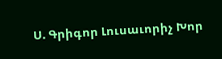Ս. Գրիգոր Լուսաւորիչ Խոր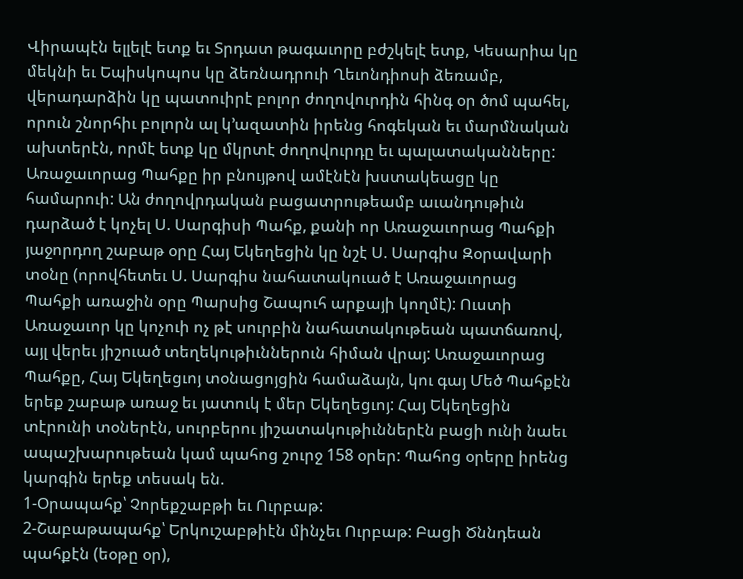Վիրապէն ելլելէ ետք եւ Տրդատ թագաւորը բժշկելէ ետք, Կեսարիա կը մեկնի եւ Եպիսկոպոս կը ձեռնադրուի Ղեւոնդիոսի ձեռամբ, վերադարձին կը պատուիրէ բոլոր ժողովուրդին հինգ օր ծոմ պահել, որուն շնորհիւ բոլորն ալ կ’ազատին իրենց հոգեկան եւ մարմնական ախտերէն, որմէ ետք կը մկրտէ ժողովուրդը եւ պալատականները: Առաջաւորաց Պահքը իր բնույթով ամէնէն խստակեացը կը համարուի: Ան ժողովրդական բացատրութեամբ աւանդութիւն դարձած է կոչել Ս. Սարգիսի Պահք, քանի որ Առաջաւորաց Պահքի յաջորդող շաբաթ օրը Հայ Եկեղեցին կը նշէ Ս. Սարգիս Զօրավարի տօնը (որովհետեւ Ս. Սարգիս նահատակուած է Առաջաւորաց Պահքի առաջին օրը Պարսից Շապուհ արքայի կողմէ): Ուստի Առաջաւոր կը կոչուի ոչ թէ սուրբին նահատակութեան պատճառով, այլ վերեւ յիշուած տեղեկութիւններուն հիման վրայ: Առաջաւորաց Պահքը, Հայ Եկեղեցւոյ տօնացոյցին համաձայն, կու գայ Մեծ Պահքէն երեք շաբաթ առաջ եւ յատուկ է մեր Եկեղեցւոյ: Հայ Եկեղեցին տէրունի տօներէն, սուրբերու յիշատակութիւններէն բացի ունի նաեւ ապաշխարութեան կամ պահոց շուրջ 158 օրեր: Պահոց օրերը իրենց կարգին երեք տեսակ են.
1-Օրապահք՝ Չորեքշաբթի եւ Ուրբաթ:
2-Շաբաթապահք՝ Երկուշաբթիէն մինչեւ Ուրբաթ: Բացի Ծննդեան պահքէն (եօթը օր),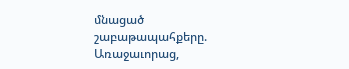մնացած շաբաթապահքերը. Առաջաւորաց,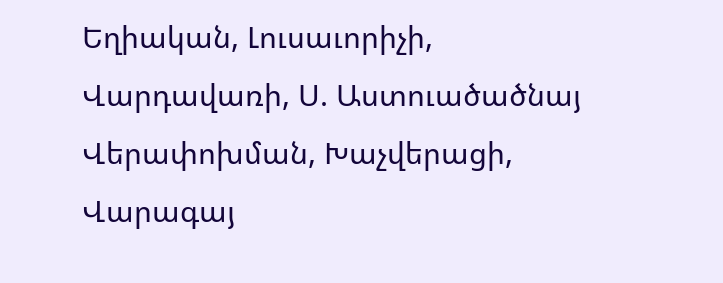Եղիական, Լուսաւորիչի, Վարդավառի, Ս. Աստուածածնայ Վերափոխման, Խաչվերացի, Վարագայ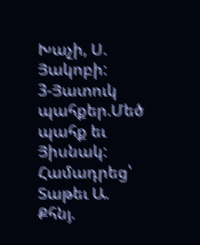Խաչի, Ս. Յակոբի:
3-Յատուկ պահքեր.Մեծ պահք եւ Յիսնակ:
Համադրեց՝
Տաթեւ Ա. Քհնյ.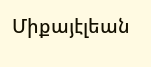Միքայէլեան